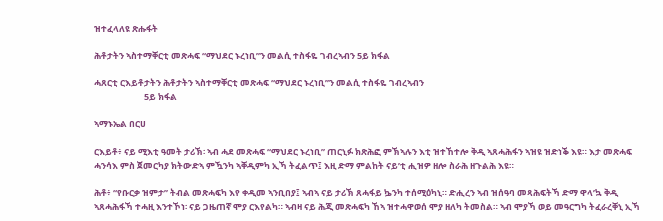ዝተፈላለዩ ጽሑፋት

ሕቶታትን ኣስተማቐርቲ መጽሓፍ “ማህደር ኑረነቢ”ን መልሲ ተስፋዬ ገብረኣብን 5ይ ክፋል

ሓጸርቲ ርእይቶታትን ሕቶታትን ኣስተማቐርቲ መጽሓፍ “ማህደር ኑረነቢ”ን መልሲ ተስፋዬ ገብረኣብን
                         5ይ ክፋል

ኣማኑኤል በርሀ

ርእይቶ፥ ናይ ሚእቲ ዓመት ታሪኽ፡ ኣብ ሓደ መጽሓፍ “ማህደር ኑረነቢ” ጠርኒፉ ክጽሕፎ ምኽኣሉን እቲ ዝተኸተሎ ቅዲ ኣጸሓሕፋን ኣዝዩ ዝድነቕ እዩ። እታ መጽሓፍ ሓንሳእ ምስ ጀመርካያ ክትውድኣ ምዃንካ ኣቐዲምካ ኢኻ ትፈልጥ፤ እዚ ድማ ምልከት ናይ’ቲ ሒዝዎ ዘሎ ስራሕ ዘጉልሕ እዩ።

ሕቶ፥ “የቡርቃ ዝምታ” ትብል መጽሓፍካ እየ ቀዲመ ኣንቢበያ፤ ኣብኣ ናይ ታሪኽ ጸሓፋይ ኴንካ ተሰሚዕካኒ። ድሒረን ኣብ ዝሰዓባ መጻሕፍትኻ ድማ ዋላ’ኳ ቅዲ ኣጸሓሕፋኻ ተሓዚ እንተኾነ፡ ናይ ጋዜጠኛ ሞያ ርእየልካ። ኣብዛ ናይ ሕጂ መጽሓፍካ ኸኣ ዝተሓዋወሰ ሞያ ዘለካ ትመስል። ኣብ ሞያኻ ወይ መዓርግካ ትፈራረቐኒ ኢኻ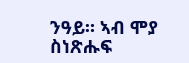ንዓይ። ኣብ ሞያ ስነጽሑፍ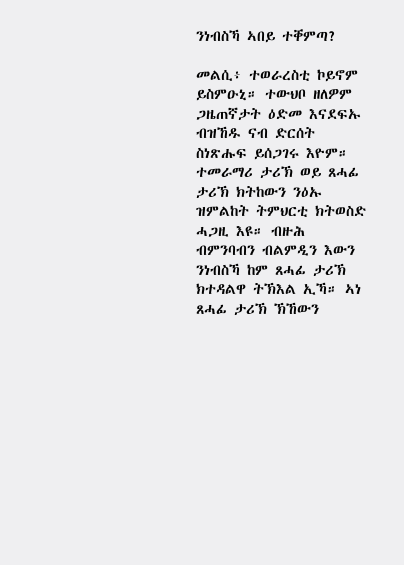ንነብስኻ ኣበይ ተቐምጣ?

መልሲ፥ ተወራረስቲ ኮይኖም ይስምዑኒ። ተውህቦ ዘለዎም ጋዜጠኛታት ዕድመ እናደፍኡ ብዝኸዱ ናብ ድርሰት ስነጽሑፍ ይሰጋገሩ እዮም። ተመራማሪ ታሪኽ ወይ ጸሓፊ ታሪኽ ክትከውን ንዕኡ ዝምልከት ትምህርቲ ክትወስድ ሓጋዚ እዩ። ብዙሕ ብምንባብን ብልምዲን እውን ንነብስኻ ከም ጸሓፊ ታሪኽ ክተዳልዋ ትኽእል ኢኻ። ኣነ ጸሓፊ ታሪኽ ኽኸውን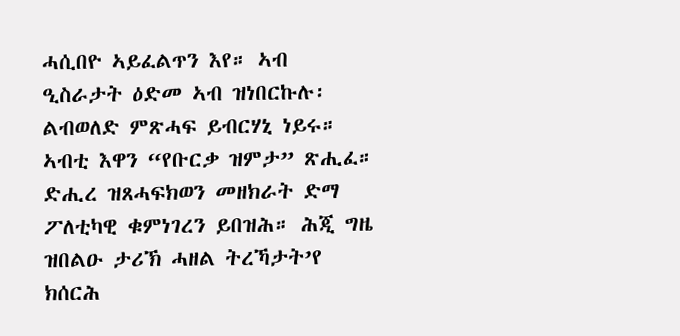ሓሲበዮ ኣይፈልጥን እየ። ኣብ ዒስራታት ዕድመ ኣብ ዝነበርኩሉ፡ ልብወለድ ምጽሓፍ ይብርሃኒ ነይሩ። ኣብቲ እዋን “የቡርቃ ዝምታ” ጽሒፈ። ድሒረ ዝጸሓፍክወን መዘክራት ድማ ፖለቲካዊ ቁምነገረን ይበዝሕ። ሕጂ ግዜ ዝበልዑ ታሪኽ ሓዘል ትረኻታት’የ ክሰርሕ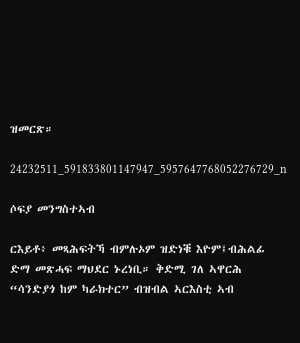ዝመርጽ።

24232511_591833801147947_5957647768052276729_n

ሶፍያ መንግስተኣብ

ርእይቶ፥ መጻሕፍትኻ ብምሉኦም ዝድነቑ እዮም፤ብሕልፊ ድማ መጽሓፍ ማህደር ኑረነቢ። ቅድሚ ገለ ኣዋርሕ “ሳንድያጎ ከም ካራክተር” ብዝብል ኣርእስቲ ኣብ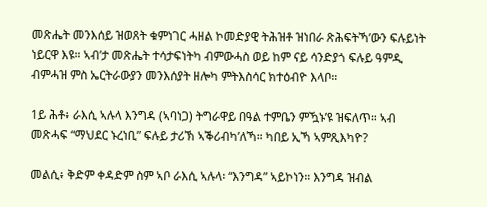መጽሔት መንእሰይ ዝወጸት ቁምነገር ሓዘል ኮመድያዊ ትሕዝቶ ዝነበራ ጽሕፍትኻ’ውን ፍሉይነት ነይርዋ እዩ። ኣብ’ታ መጽሔት ተሳታፍነትካ ብምውሓስ ወይ ከም ናይ ሳንድያጎ ፍሉይ ዓምዲ ብምሓዝ ምስ ኤርትራውያን መንእሰያት ዘሎካ ምትእስሳር ክተዕብዮ እላቦ።

1ይ ሕቶ፥ ራእሲ ኣሉላ እንግዳ (ኣባነጋ) ትግራዋይ በዓል ተምቤን ምዃኑ’ዩ ዝፍለጥ። ኣብ መጽሓፍ “ማህደር ኑረነቢ” ፍሉይ ታሪኽ ኣቕሪብካ’ለኻ። ካበይ ኢኻ ኣምጺእካዮ?

መልሲ፥ ቅድም ቀዳድም ስም ኣቦ ራእሲ ኣሉላ፡ “እንግዳ” ኣይኮነን። እንግዳ ዝብል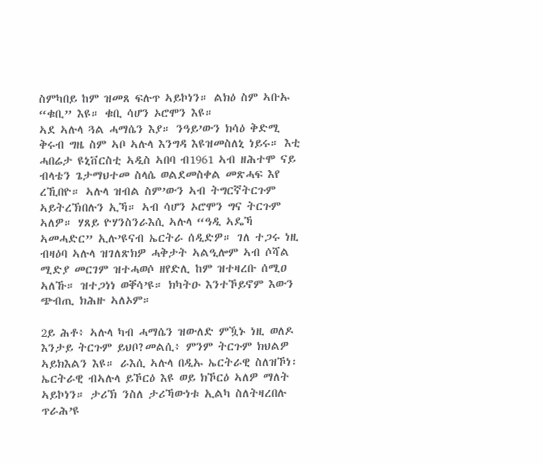ስምካበይ ከም ዝመጸ ፍሉጥ ኣይኮነን። ልክዕ ስም ኣቡኡ “ቁቢ” እዩ። ቁቢ ሳሆን ኦሮሞን እዩ።
ኣደ ኣሉላ ጓል ሓማሴን እያ። ንዓይ’ውን ክሳዕ ቅድሚ ቅሩብ ግዜ ስም ኣቦ ኣሉላ እንግዳ እዩዝመስለኒ ነይሩ። እቲ ሓበሬታ ዩኒቨርስቲ ኣዲስ ኣበባ ብ1961 ኣብ ዘሕተሞ ናይ ብላቴን ጌታማህተመ ስላሴ ወልደመስቀል መጽሓፍ እየ ረኺበዮ። ኣሉላ ዝብል ስም’ውን ኣብ ትግርኛትርጉም ኣይትረኽበሉን ኢኻ። ኣብ ሳሆን ኦሮሞን ግና ትርጉም ኣለዎ። ሃጸይ ዮሃንስንራእሲ ኣሉላ “ዓዲ ኣዴኻ ኣመሓድር” ኢሉ’ዩናብ ኤርትራ ሰዲድዎ። ገለ ተጋሩ ነዚ ብዛዕባ ኣሉላ ዝገለጽክዎ ሓቅታት ኣልዒሎም ኣብ ሶሻል ሚድያ መርገም ዝተሓወሶ ዘየድሊ ከም ዝተዛረቡ ሰሚዐ ኣለኹ። ዝተጋነነ ወቐሳ’ዩ። ክካትዑ እንተኾይኖም እውን ጭብጢ ክሕዙ ኣለኦም።

2ይ ሕቶ፥ ኣሉላ ካብ ሓማሴን ዝውለድ ምዃኑ ነዚ ወለዶ እንታይ ትርጉም ይህቦ?መልሲ፥ ምንም ትርጉም ክህልዎ ኣይክእልን እዩ። ራእሲ ኣሉላ በዲኡ ኤርትራዊ ስለዝኾነ፡ ኤርትራዊ ብኣሉላ ይኾርዕ እዩ ወይ ክኾርዕ ኣለዎ ማለት ኣይኮነን። ታሪኽ ንስለ ታሪኻውነቱ ኢልካ ስለትዛረበሉ ጥራሕ’ዩ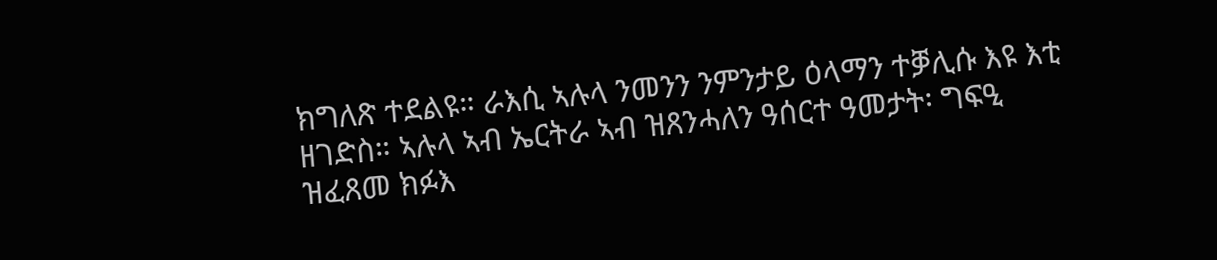ክግለጽ ተደልዩ። ራእሲ ኣሉላ ንመንን ንምንታይ ዕላማን ተቓሊሱ እዩ እቲ ዘገድስ። ኣሉላ ኣብ ኤርትራ ኣብ ዝጸንሓለን ዓሰርተ ዓመታት፡ ግፍዒ ዝፈጸመ ክፉእ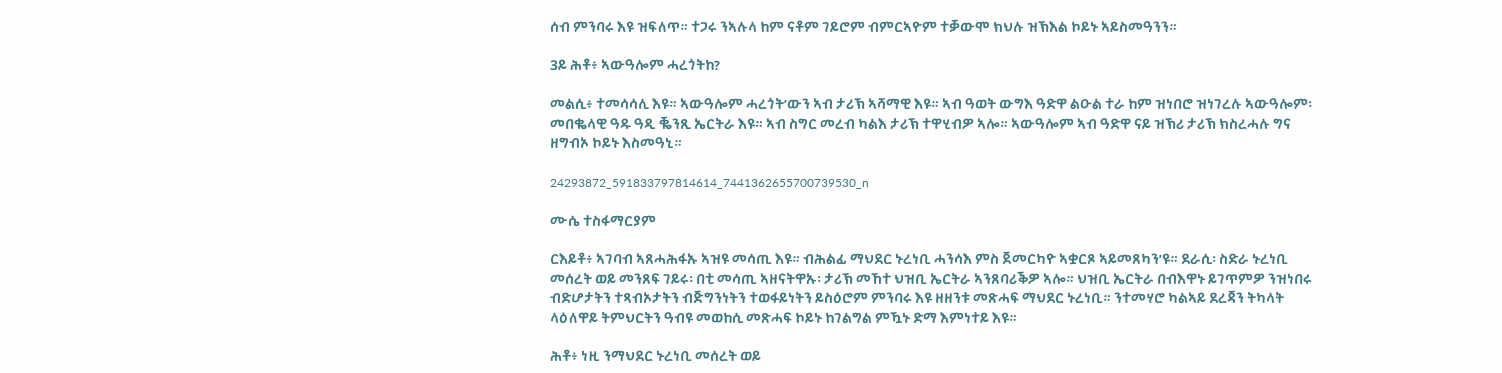ሰብ ምንባሩ እዩ ዝፍለጥ። ተጋሩ ንኣሉላ ከም ናቶም ገይሮም ብምርኣዮም ተቓውሞ ክህሉ ዝኽእል ኮይኑ ኣይስመዓንን።

3ይ ሕቶ፥ ኣውዓሎም ሓረጎትከ?

መልሲ፥ ተመሳሳሊ እዩ። ኣውዓሎም ሓረጎት’ውን ኣብ ታሪኽ ኣሻማዊ እዩ። ኣብ ዓወት ውግእ ዓድዋ ልዑል ተራ ከም ዝነበሮ ዝነገረሉ ኣውዓሎም፡ መበቈላዊ ዓዱ ዓዲ ቘንጺ ኤርትራ እዩ። ኣብ ስግር መረብ ካልእ ታሪኽ ተዋሂብዎ ኣሎ። ኣውዓሎም ኣብ ዓድዋ ናይ ዝኽሪ ታሪኽ ክስረሓሉ ግና ዘግብኦ ኮይኑ እስመዓኒ።

24293872_591833797814614_7441362655700739530_n

ሙሴ ተስፋማርያም

ርእይቶ፥ ኣገባብ ኣጸሓሕፋኡ ኣዝዩ መሳጢ እዩ። ብሕልፊ ማህደር ኑረነቢ ሓንሳእ ምስ ጀመርካዮ ኣቋርጾ ኣይመጸካን’ዩ። ደራሲ፡ ስድራ ኑረነቢ መሰረት ወይ መንጸፍ ገይሩ፡ በቲ መሳጢ ኣዘናትዋኡ፡ ታሪኽ መኸተ ህዝቢ ኤርትራ ኣንጸባሪቕዎ ኣሎ። ህዝቢ ኤርትራ በብእዋኑ ይገጥምዎ ንዝነበሩ ብድሆታትን ተጻብኦታትን ብጅግንነትን ተወፋይነትን ይስዕሮም ምንባሩ እዩ ዘዘንቱ መጽሓፍ ማህደር ኑረነቢ። ንተመሃሮ ካልኣይ ደረጃን ትካላት ላዕለዋይ ትምህርትን ዓብዩ መወከሲ መጽሓፍ ኮይኑ ከገልግል ምዃኑ ድማ እምነተይ እዩ።

ሕቶ፥ ነዚ ንማህደር ኑረነቢ መሰረት ወይ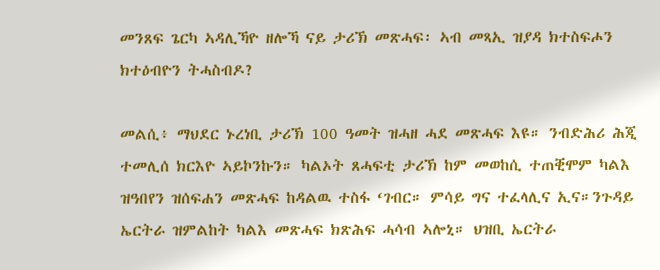መንጸፍ ጌርካ ኣዳሊኻዮ ዘሎኻ ናይ ታሪኽ መጽሓፍ፡ ኣብ መጻኢ ዝያዳ ክተስፍሖን ክተዕብዮን ትሓስብዶ?

መልሲ፥ ማህደር ኑረነቢ ታሪኽ 100 ዓመት ዝሓዘ ሓደ መጽሓፍ እዩ። ንብድሕሪ ሕጂ ተመሊሰ ክርእዮ ኣይኮንኩን። ካልኦት ጸሓፍቲ ታሪኽ ከም መወከሲ ተጠቒሞም ካልእ ዝዓበየን ዝሰፍሐን መጽሓፍ ከዳልዉ ተስፋ ‘ገብር። ምሳይ ግና ተፈላሊና ኢና።ንጉዳይ ኤርትራ ዝምልከት ካልእ መጽሓፍ ክጽሕፍ ሓሳብ ኣሎኒ። ህዝቢ ኤርትራ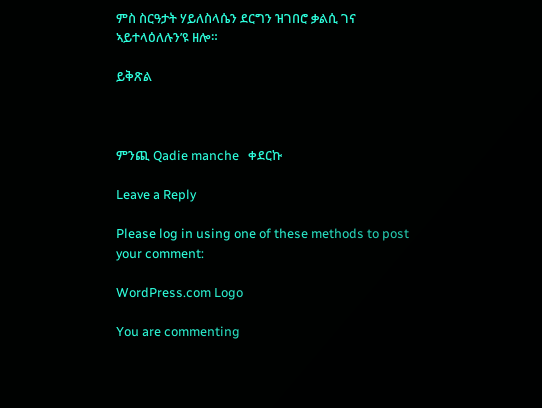ምስ ስርዓታት ሃይለስላሴን ደርግን ዝገበሮ ቃልሲ ገና ኣይተላዕለሉን’ዩ ዘሎ።

ይቅጽል



ምንጪ Qadie manche   ቀደርኩ

Leave a Reply

Please log in using one of these methods to post your comment:

WordPress.com Logo

You are commenting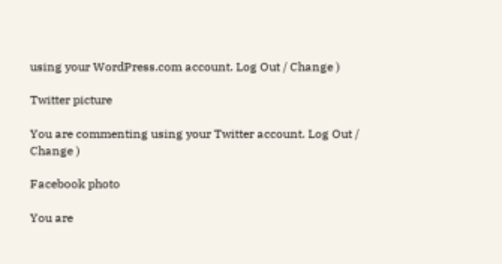using your WordPress.com account. Log Out / Change )

Twitter picture

You are commenting using your Twitter account. Log Out / Change )

Facebook photo

You are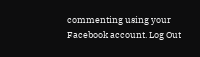commenting using your Facebook account. Log Out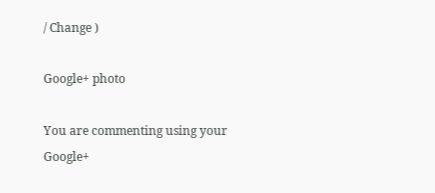/ Change )

Google+ photo

You are commenting using your Google+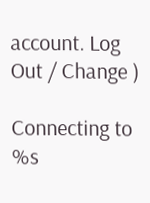account. Log Out / Change )

Connecting to %s